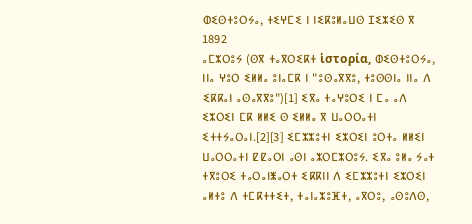ⵀⵉⵙⵜⵓⵔⵢⴰ, ⵜⵉⵖⵎⵉ ⵏ ⵏⵉⴽⵓⵍⴰⵡⵙ ⵊⵉⵣⵉⵙ ⴳ 1892
ⴰⵎⵣⵔⵓⵢ (ⵙⴳ ⵜⴰⴳⵔⵉⴽⵜ ἱστορία, ⵀⵉⵙⵜⵓⵔⵢⴰ, ⵏⵏⴰ ⵖⵓⵔ ⵉⵍⵍⴰ ⵓⵏⴰⵎⴽ ⵏ "ⵓⵙⴰⴳⴳⵓ, ⵜⵓⵙⵙⵏⴰ ⵏⵏⴰ ⴷ ⵉⴽⴽⴰⵏ ⴰⵙⴰⴳⴳⵓ")[1] ⵉⴳⴰ ⵜⴰⵖⵓⵔⵉ ⵏ ⵎⴰ ⴰⴷ ⵉⵣⵔⵉⵏ ⵎⴽ ⵍⵍⵉ ⵙ ⵉⵍⵍⴰ ⴳ ⵡⴰⵔⵔⴰⵜⵏ ⵉⵜⵜⵢⴰⵔⴰⵏ.[2][3] ⵉⵎⵣⵣⵓⵜⵏ ⵉⵣⵔⵉⵏ ⵓⵔⵜⴰ ⵍⵍⵉⵏ ⵡⴰⵔⵔⴰⵜⵏ ⵇⵇⴰⵔⵏ ⴰⵙⵏ ⴰⵣⵔⵎⵣⵔⵓⵢ. ⵉⴳⴰ ⵓⵍⴰ ⵢⴰⵜ ⵜⴳⵓⵔⵉ ⵜⴰⵔⴰⵏⵥⴰⵔⵜ ⵉⴽⴽⵏⵏ ⴷ ⵉⵎⵣⵣⵓⵜⵏ ⵉⵣⵔⵉⵏ ⴰⵍⵜⵓ ⴷ ⵜⵎⴽⵜⵜⵉⵜ, ⵜⴰⵏⴰⵣⵓⴼⵜ, ⴰⴳⵔⵓ, ⴰⵙⵓⴷⵙ,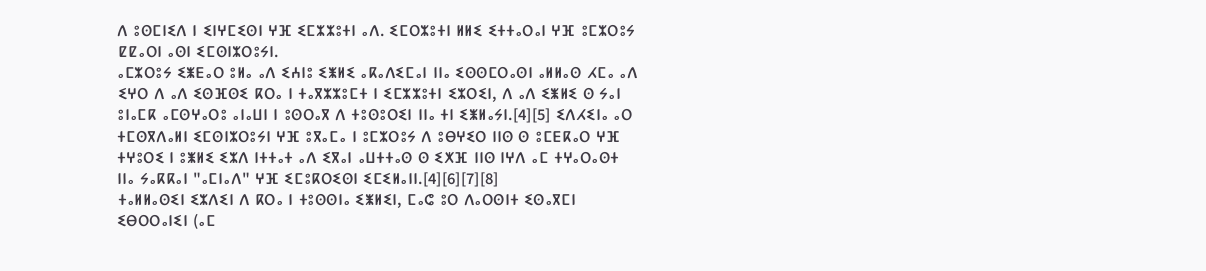ⴷ ⵓⵙⵎⵏⵉⴷ ⵏ ⵉⵏⵖⵎⵉⵙⵏ ⵖⴼ ⵉⵎⵣⵣⵓⵜⵏ ⴰⴷ. ⵉⵎⵔⵣⵓⵜⵏ ⵍⵍⵉ ⵉⵜⵜⴰⵔⴰⵏ ⵖⴼ ⵓⵎⵣⵔⵓⵢ ⵇⵇⴰⵔⵏ ⴰⵙⵏ ⵉⵎⵙⵏⵣⵔⵓⵢⵏ.
ⴰⵎⵣⵔⵓⵢ ⵉⵥⴹⴰⵔ ⵓⵍⴰ ⴰⴷ ⵉⵄⵏⵓ ⵉⵥⵍⵉ ⴰⴽⴰⴷⵉⵎⴰⵏ ⵏⵏⴰ ⵉⵙⵙⵎⵔⴰⵙⵏ ⴰⵍⵍⴰⵙ ⵃⵎⴰ ⴰⴷ ⵉⵖⵔ ⴷ ⴰⴷ ⵉⵙⴼⵙⵉ ⴽⵔⴰ ⵏ ⵜⴰⴳⵣⵣⵓⵎⵜ ⵏ ⵉⵎⵣⵣⵓⵜⵏ ⵉⵣⵔⵉⵏ, ⴷ ⴰⴷ ⵉⵥⵍⵉ ⵙ ⵢⴰⵏ ⵓⵏⴰⵎⴽ ⴰⵎⵙⵖⴰⵔⵓ ⴰⵏⴰⵡⵏ ⵏ ⵓⵙⵔⴰⴳ ⴷ ⵜⵓⵙⵓⵔⵉⵏ ⵏⵏⴰ ⵜⵏ ⵉⵥⵍⴰⵢⵏ.[4][5] ⵉⴷⵃⵉⵏⴰ ⴰⵔ ⵜⵎⵙⴳⴷⴰⵍⵏ ⵉⵎⵙⵏⵣⵔⵓⵢⵏ ⵖⴼ ⵓⴳⴰⵎⴰ ⵏ ⵓⵎⵣⵔⵓⵢ ⴷ ⵓⴱⵖⵉⵔ ⵏⵏⵙ ⵙ ⵓⵎⴹⴽⴰⵔ ⵖⴼ ⵜⵖⵓⵔⵉ ⵏ ⵓⵥⵍⵉ ⵉⵣⴷ ⵏⵜⵜⴰⵜ ⴰⴷ ⵉⴳⴰⵏ ⴰⵡⵜⵜⴰⵙ ⵙ ⵉⵅⴼ ⵏⵏⵙ ⵏⵖⴷ ⴰⵎ ⵜⵖⴰⵔⴰⵙⵜ ⵏⵏⴰ ⵢⴰⴽⴽⴰⵏ "ⴰⵎⵏⴰⴷ" ⵖⴼ ⵉⵎⵓⴽⵔⵉⵙⵏ ⵉⵎⵉⵍⴰⵏⵏ.[4][6][7][8]
ⵜⴰⵍⵍⴰⵙⵉⵏ ⵉⵣⴷⵉⵏ ⴷ ⴽⵔⴰ ⵏ ⵜⵓⵙⵙⵏⴰ ⵉⵥⵍⵉⵏ, ⵎⴰⵛ ⵓⵔ ⴷⴰⵔⵙⵏⵜ ⵉⵙⴰⴳⵎⵏ ⵉⴱⵔⵔⴰⵏⵉⵏ (ⴰⵎ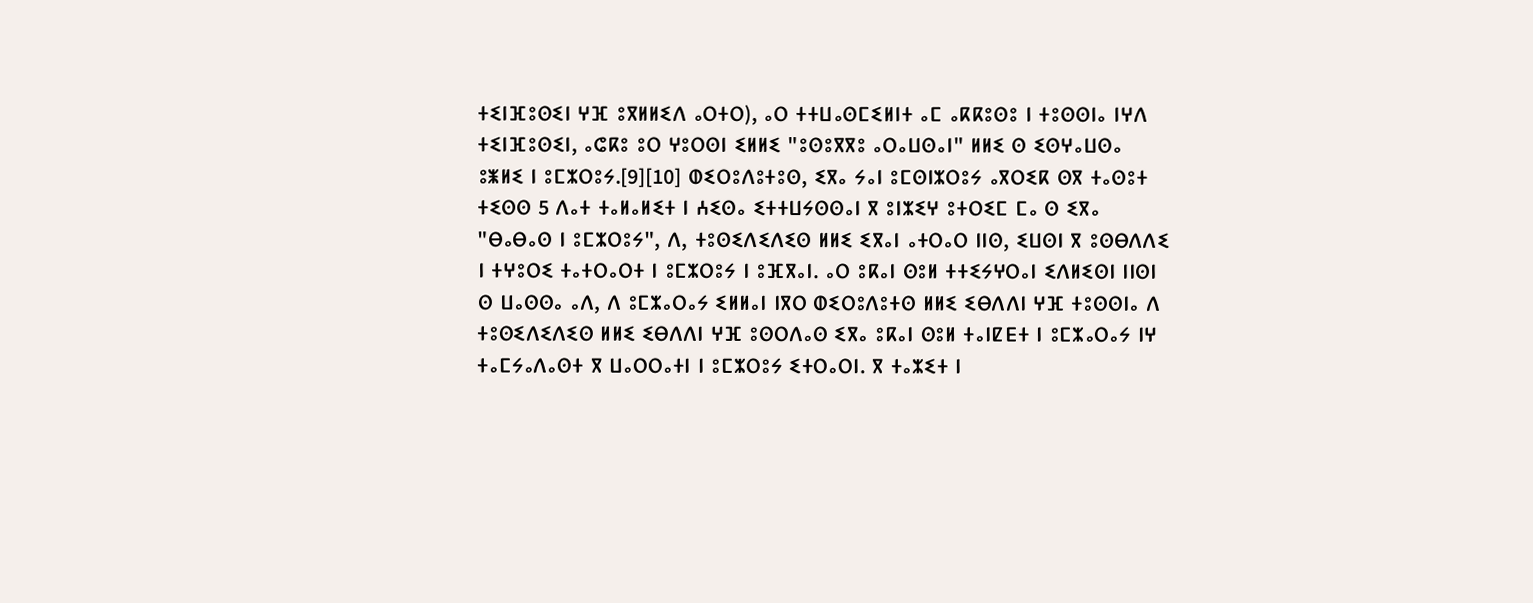ⵜⵉⵏⴼⵓⵙⵉⵏ ⵖⴼ ⵓⴳⵍⵍⵉⴷ ⴰⵔⵜⵔ), ⴰⵔ ⵜⵜⵡⴰⵙⵎⵉⵍⵏⵜ ⴰⵎ ⴰⴽⴽⵓⵙⵓ ⵏ ⵜⵓⵙⵙⵏⴰ ⵏⵖⴷ ⵜⵉⵏⴼⵓⵙⵉⵏ, ⴰⵛⴽⵓ ⵓⵔ ⵖⵓⵔⵙⵏ ⵉⵍⵍⵉ "ⵓⵙⵓⴳⴳⵓ ⴰⵔⴰⵡⵙⴰⵏ" ⵍⵍⵉ ⵙ ⵉⵙⵖⴰⵡⵙⴰ ⵓⵥⵍⵉ ⵏ ⵓⵎⵣⵔⵓⵢ.[9][10] ⵀⵉⵔⵓⴷⵓⵜⵓⵙ, ⵉⴳⴰ ⵢⴰⵏ ⵓⵎⵙⵏⵣⵔⵓⵢ ⴰⴳⵔⵉⴽ ⵙⴳ ⵜⴰⵙⵓⵜ ⵜⵉⵙⵙ 5 ⴷⴰⵜ ⵜⴰⵍⴰⵍⵉⵜ ⵏ ⵄⵉⵙⴰ ⵉⵜⵜⵡⵢⵙⵙⴰⵏ ⴳ ⵓⵏⵣⵉⵖ ⵓⵜⵔⵉⵎ ⵎⴰ ⵙ ⵉⴳⴰ "ⴱⴰⴱⴰⵙ ⵏ ⵓⵎⵣⵔⵓⵢ", ⴷ, ⵜⵓⵙⵉⴷⵉⴷⵉⵙ ⵍⵍⵉ ⵉⴳⴰⵏ ⴰⵜⵔⴰⵔ ⵏⵏⵙ, ⵉⵡⵙⵏ ⴳ ⵓⵙⴱⴷⴷⵉ ⵏ ⵜⵖⵓⵔⵉ ⵜⴰⵜⵔⴰⵔⵜ ⵏ ⵓⵎⵣⵔⵓⵢ ⵏ ⵓⴼⴳⴰⵏ. ⴰⵔ ⵓⴽⴰⵏ ⵙⵓⵍ ⵜⵜⵉⵢⵖⵔⴰⵏ ⵉⴷⵍⵉⵙⵏ ⵏⵏⵙⵏ ⵙ ⵡⴰⵙⵙⴰ ⴰⴷ, ⴷ ⵓⵎⵣⴰⵔⴰⵢ ⵉⵍⵍⴰⵏ ⵏⴳⵔ ⵀⵉⵔⵓⴷⵓⵜⵙ ⵍⵍⵉ ⵉⴱⴷⴷⵏ ⵖⴼ ⵜⵓⵙⵙⵏⴰ ⴷ ⵜⵓⵙⵉⴷⵉⴷⵉⵙ ⵍⵍⵉ ⵉⴱⴷⴷⵏ ⵖⴼ ⵓⵙⵔⴷⴰⵙ ⵉⴳⴰ ⵓⴽⴰⵏ ⵙⵓⵍ ⵜⴰⵏⵇⴹⵜ ⵏ ⵓⵎⵣⴰⵔⴰⵢ ⵏⵖ ⵜⴰⵎⵢⴰⴷⴰⵙⵜ ⴳ ⵡⴰⵔⵔⴰⵜⵏ ⵏ ⵓⵎⵣⵔⵓⵢ ⵉⵜⵔⴰⵔⵏ. ⴳ ⵜⴰⵣⵉⵜ ⵏ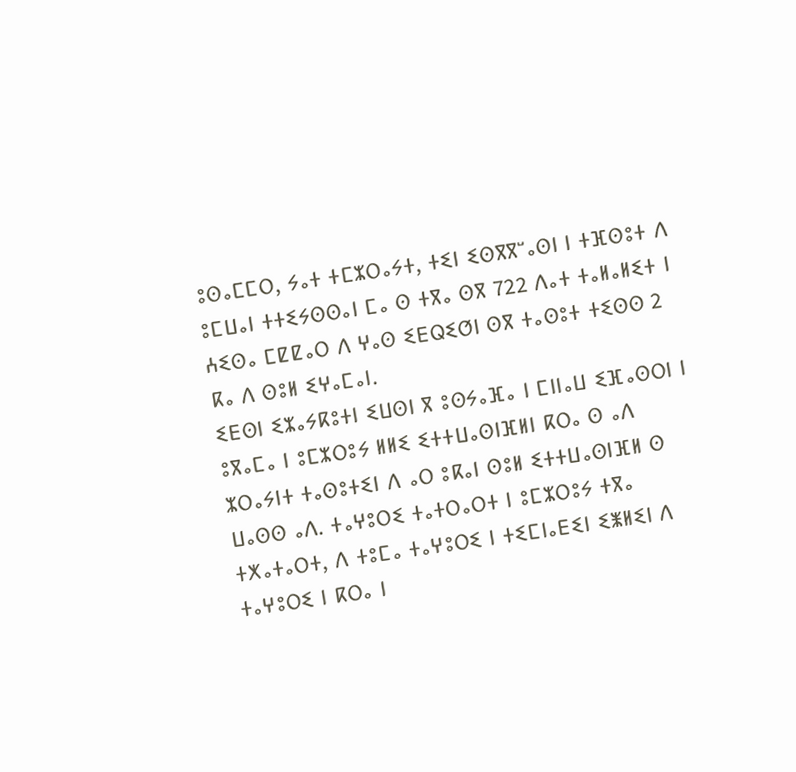ⵓⵙⴰⵎⵎⵔ, ⵢⴰⵜ ⵜⵎⵣⵔⴰⵢⵜ, ⵜⵉⵏ ⵉⵙⴳⴳⵯⴰⵙⵏ ⵏ ⵜⴼⵙⵓⵜ ⴷ ⵓⵎⵡⴰⵏ ⵜⵜⵉⵢⵙⵙⴰⵏ ⵎⴰ ⵙ ⵜⴳⴰ ⵙⴳ 722 ⴷⴰⵜ ⵜⴰⵍⴰⵍⵉⵜ ⵏ ⵄⵉⵙⴰ ⵎⵇⵇⴰⵔ ⴷ ⵖⴰⵙ ⵉⴹⵕⵉⵚⵏ ⵙⴳ ⵜⴰⵙⵓⵜ ⵜⵉⵙⵙ 2 ⴽⴰ ⴷ ⵙⵓⵍ ⵉⵖⴰⵎⴰⵏ.
ⵉⴹⵙⵏ ⵉⵣⴰⵢⴽⵓⵜⵏ ⵉⵡⵙⵏ ⴳ ⵓⵙⵢⴰⴼⴰ ⵏ ⵎⵏⵏⴰⵡ ⵉⴼⴰⵙⵔⵏ ⵏ ⵓⴳⴰⵎⴰ ⵏ ⵓⵎⵣⵔⵓⵢ ⵍⵍⵉ ⵉⵜⵜⵡⴰⵙⵏⴼⵍⵏ ⴽⵔⴰ ⵙ ⴰⴷ ⵣⵔⴰⵢⵏⵜ ⵜⴰⵙⵓⵜⵉⵏ ⴷ ⴰⵔ ⵓⴽⴰⵏ ⵙⵓⵍ ⵉⵜⵜⵡⴰⵙⵏⴼⵍ ⵙ ⵡⴰⵙⵙ ⴰⴷ. ⵜⴰⵖⵓⵔⵉ ⵜⴰⵜⵔⴰⵔⵜ ⵏ ⵓⵎⵣⵔⵓⵢ ⵜⴳⴰ ⵜⵅⴰⵜⴰⵔⵜ, ⴷ ⵜⵓⵎⴰ ⵜⴰⵖⵓⵔⵉ ⵏ ⵜⵉⵎⵏⴰⴹⵉⵏ ⵉⵥⵍⵉⵏ ⴷ ⵜⴰⵖⵓⵔⵉ ⵏ ⴽⵔⴰ ⵏ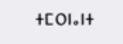ⵜⵎⵔⵏⴰⵏⵜ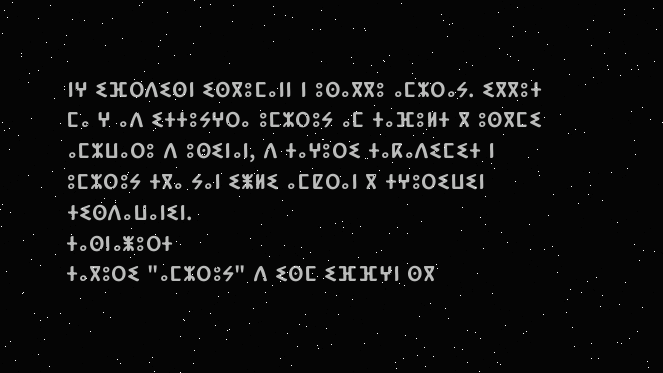ⵏⵖ ⵉⴼⵔⴷⵉⵙⵏ ⵉⵙⴳⵓⵎⴰⵏⵏ ⵏ ⵓⵙⴰⴳⴳⵓ ⴰⵎⵣⵔⴰⵢ. ⵉⴳⴳⵓⵜ ⵎⴰ ⵖ ⴰⴷ ⵉⵜⵜⵓⵢⵖⵔⴰ ⵓⵎⵣⵔⵓⵢ ⴰⵎ ⵜⴰⴼⵓⵍⵜ ⴳ ⵓⵙⴳⵎⵉ ⴰⵎⵣⵡⴰⵔⵓ ⴷ ⵓⵙⵉⵏⴰⵏ, ⴷ ⵜⴰⵖⵓⵔⵉ ⵜⴰⴽⴰⴷⵉⵎⵉⵜ ⵏ ⵓⵎⵣⵔⵓⵢ ⵜⴳⴰ ⵢⴰⵏ ⵉⵥⵍⵉ ⴰⵎⵇⵔⴰⵏ ⴳ ⵜⵖⵓⵔⵉⵡⵉⵏ ⵜⵉⵙⴷⴰⵡⴰⵏⵉⵏ.
ⵜⴰⵙⵏⴰⵥⵓⵔⵜ
ⵜⴰⴳⵓⵔⵉ "ⴰⵎⵣⵔⵓⵢ" ⴷ ⵉⵙⵎ ⵉⴼⴼⵖⵏ ⵙⴳ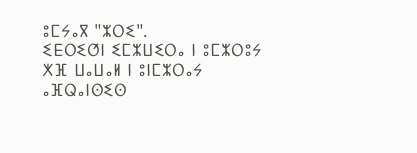ⵓⵎⵢⴰⴳ "ⵣⵔⵉ".
ⵉⴹⵔⵉⵚⵏ ⵉⵎⵣⵡⵉⵔⴰ ⵏ ⵓⵎⵣⵔⵓⵢ
ⵅⴼ ⵡⴰⵡⴰⵍ ⵏ ⵓⵏⵎⵣⵔⴰⵢ ⴰⴼⵕⴰⵏⵙⵉⵙ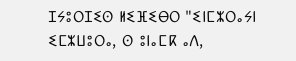ⵊⵢⵓⵔⵊⵉⵙ ⵍⵉⴼⵉⴱⵔ "ⵉⵏⵎⵣⵔⴰⵢⵏ ⵉⵎⵣⵡⵓⵔⴰ, ⵙ ⵓⵏⴰⵎⴽ ⴰⴷ,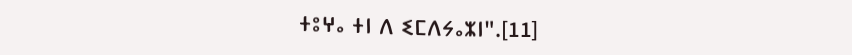ⵜⵓⵖⴰ ⵜⵏ ⴷ ⵉⵎⴷⵢⴰⵣⵏ".[11]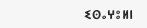ⵉⵙⴰⵖⵓⵍⵏ